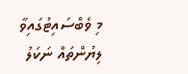މި ވެބްސައިޓުގައިވާ ލިޔުންތައް ނަކަލު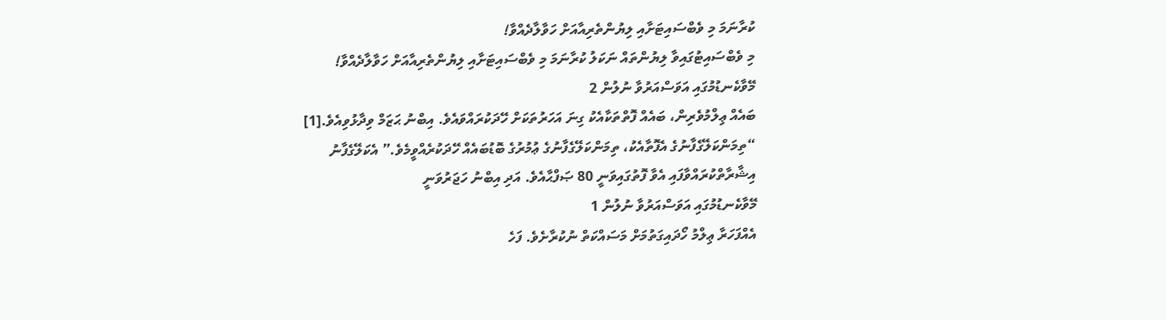ކުރާނަމަ މި ވެބްސައިޓަށާއި ލިޔުންތެރިއާއަށް ހަވާލާދެއްވާ!
މި ވެބްސައިޓުގައިވާ ލިޔުންތައް ނަކަލު ކުރާނަމަ މި ވެބްސައިޓަށާއި ލިޔުންތެރިއާއަށް ހަވާލާދެއްވާ!
މޭވާކެނޑުމުގައި އަވަސްއަރުވާ ނުލުން 2
ބައެއް ޢިލްމުވެރިން، ބައެއް ފޮތްތަކާއެކު ގިނަ އަހަރުތަކަށް ހޭދަކުރައްވައެވެ. އިބްނު ޙަޒަމް ވިދާޅުވިއެވެ.[1] “ތިމަންކަލޭގެފާނުގެ އެފޮތާއެކު، ތިމަންކަލޭގެފާނުގެ ޢުމުރުގެ ބޮޑުބައެއް ހޭދަކުރެއްވީމެވެ.” އެކަލޭގެފާނު އިޝާރާތްކުރައްވާފައި އެވާ ފޮތުގައިވަނީ 80 ޞަފްޙާއެވެ. އަދި އިބްނު ހަޖަރުވަނީ
މޭވާކެނޑުމުގައި އަވަސްއަރުވާ ނުލުން 1
އެއްފަހަރާ ޢިލްމު ހޯދައިގަތުމަށް މަސައްކަތް ނުކުރާށެވެ. ފަހެ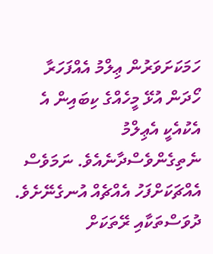ހަމަކަށަވަރުން ޢިލްމު އެއްފަހަރާ ހޯދަން އުޅޭ މީހެއްގެ ކިބައިން އެ އެކުއެކީ އެޢިލްމު ނެތިގެންވެސްދާނެއެވެ. ނަމަވެސް އެއްޗަކަށްފަހު އެއްޗެއް އުނގެނޭށެވެ. ދުވަސްތަކާއި ރޭތަކަށް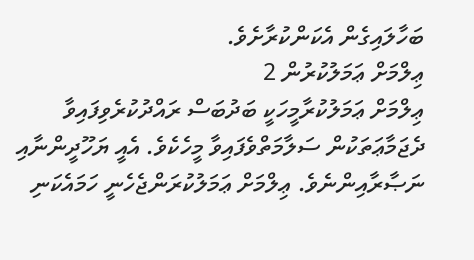ބަހާލައިގެން އެކަންކުރާށެވެ.
ޢިލްމަށް ޢަމަލުކުރުން 2
ޢިލްމަށް ޢަމަލުކުރާމީހަކީ ބަދުބަސް ރައްދުކުރެވިފައިވާ ދެޖަމާޢަތަކުން ސަލާމަތްވެފައިވާ މީހެކެވެ. އެއީ ޔަހޫދީންނާއި ނަޞާރާއިންނެވެ. ޢިލްމަށް ޢަމަލުކުރަންޖެހެނީ ހަމައެކަނި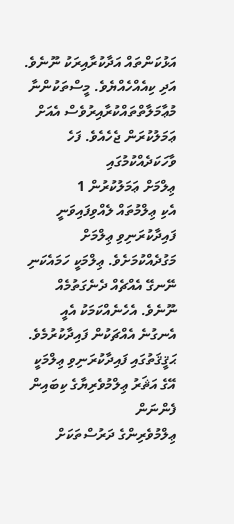އަޅުކަންތައް އަދާކުރާއިރަކު ނޫނެވެ. އަދި ކިއެއްހެއްޔެވެ. މީސްތަކުންނާ މުޢާމަލާތްތައްކުރާއިރުވެސް އެއަށް ޢަމަލުކުރަން ޖެހެއެވެ. ފަހެ ވާހަކަދެއްކުމުގައި
ޢިލްމަށް ޢަމަލުކުރުން 1
އެކި ޢިލްމުތައް ލެއްވިފައިވަނީ ފައިދާކުރަނިވި ޢިލްމަށް މަގުދެއްކުމަށެވެ. ޢިލްމަކީ ހަމައެކަނި ނޭނގޭ އެއްޗެއް ދެނެގަތުމެއް ނޫނެވެ. އެހެނެއްކަމަކު އެއީ އެނގުނެ އެއްޗަކުން ފައިދާކުރުމެވެ. ޙަޤީޤަތުގައި ފައިދާކުރަނިވި ޢިލްމަކީ އޭގެ އަޘަރު ޢިލްމުވެރިޔާގެ ކިބައިން ފެންނަން
ޢިލްމުވެރިންގެ ދަރުސްތަކަށް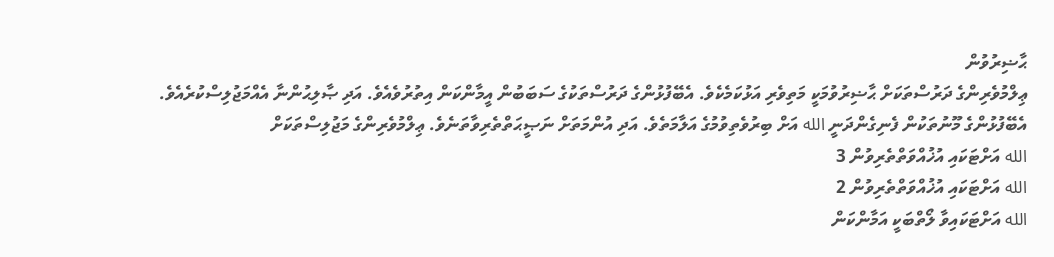ޙާޟިރުވުން
ޢިލްމުވެރިންގެ ދަރުސްތަކަށް ޙާޟިރުވުމަކީ މަތިވެރި އަޅުކަމެކެވެ. އެބޭފުޅުންގެ ދަރުސްތަކުގެ ސަބަބުން އީމާންކަން އިތުރުވެއެވެ. އަދި ޞާލިޙުންނާ އެއްމަޖުލިސްކުރެއެވެ. އެބޭފުޅުންގެ މޫނުތަކުން ފެނިގެންދަނީ الله އަށް ބިރުވެތިވުމުގެ އަލާމަތެވެ. އަދި އުންމަތަށް ނަޞީޙަތްތެރިވާތަނެވެ. ޢިލްމުވެރިންގެ މަޖުލިސްތަކަށް
الله އަށްޓަކައި އުޚުއްވަތްތެރިވުން 3
الله އަށްޓަކައި އުޚުއްވަތްތެރިވުން 2
الله އަށްޓަކައިވާ ލޯތްބަކީ އަމާންކަން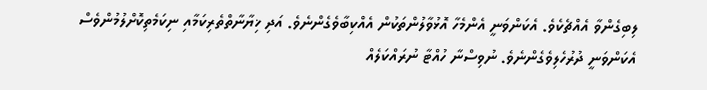ލިބިގެންވާ އެއްޗެކެވެ. އެކަންވަނީ އެންމެހާ އޮޅުވާލުންތަކުން އެއްކިބާވެގެންނެވެ. އަދި ޚިޔާނާތްތެރިކަމާއި ނިކަމެތިކޮށްލުމުންވެސް އެކަންވަނީ ދުރުހެލިވެގެންނެވެ. ނުވިސްނާ ހުއްޓާ ނުރައްކަލެއް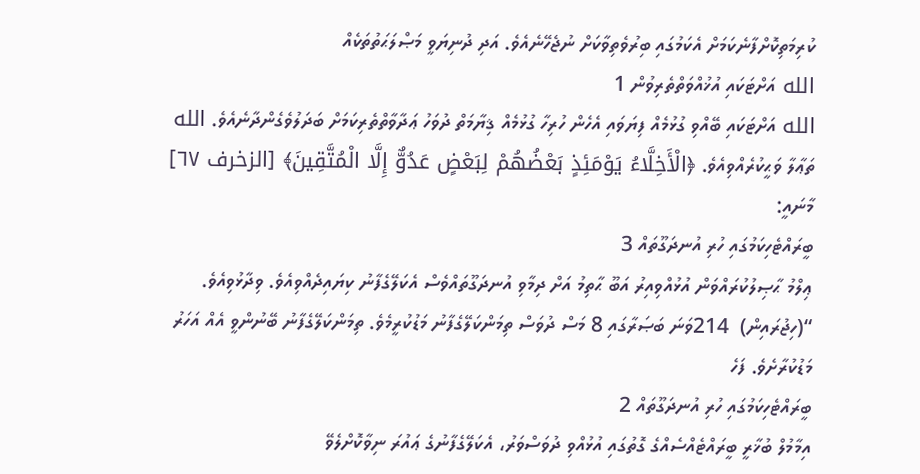ކުރިމަތިކޮށްފާނެކަމަށް އެކަމުގައި ބިރުވެތިވާކަށް ނުޖެހޭނެއެވެ. އަދި ދުނިޔަވީ މަޞްލަޙަތުތަކެއް
الله އަށްޓަކައި އުޚުއްވަތްތެރިވުން 1
الله އަށްޓަކައި ބޭއްވި ގުޅުމެއް ފިޔަވައި އެހެން ހުރިހާ ގުޅުމެއް ޤިޔާމަތް ދުވަހު ޢަދާވާތްތެރިކަމަށް ބަދަލުވެގެންދާނެއެވެ. الله ތަޢާލާ ވަޙީކުރެއްވިއެވެ. ﴿الْأَخِلَّاءُ يَوْمَئِذٍ بَعْضُهُمْ لِبَعْضٍ عَدُوٌّ إِلَّا الْمُتَّقِينَ﴾ [الزخرف ٦٧] މާނައީ:
ބީރައްޓެހިކަމުގައި ހުރި އުނދަގޫތައް 3
ޢިލްމު ޙާޞިލުކުރައްވަން އުޅުއްވިއިރު އަބޫ ޙާތިމު އަށް ދިމާވި އުނދަގޫތައްވެސް އެކަލޭގެފާނު ކިޔައިދެއްވިއެވެ. ވިދާޅުވިއެވެ.  “(ހިޖުރައިން)  214ވަނަ ބަޞަރާގައި 8 މަސް ދުވަސް ތިމަންކަލޭގެފާނު މަޑުކުރީމެވެ. ތިމަންކަލޭގެފާނު ބޭނުންވީ އެއް އަހަރު މަޑުކުރާށެވެ. ފަހެ
ބީރައްޓެހިކަމުގައި ހުރި އުނދަގޫތައް 2
އިމާމުލް ބުޚާރީ ބީރައްޓެއްސެއްގެ ގޮތުގައި އުޅުއްވި ދުވަސްވަރު، އެކަލޭގެފާނުގެ ޢައުރަ ނިވާކޮށްލެވޭ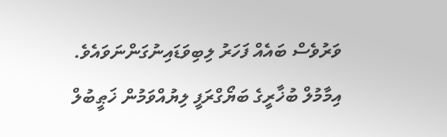ވަރުވެސް ބައެއް ފަހަރު ލިބިވަޑައިނުގަންނަވައެވެ. އިމާމުލް ބުޚާރީގެ ބަޔޯގްރަފީ ލިޔުއްވަމުން ޚަޠީބުލް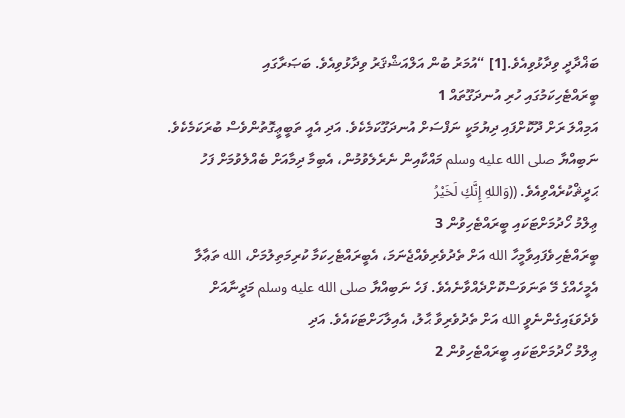ބަޣްދާދީ ވިދާޅުވިއެވެ.[1] “އުމަރު ބުން އަލްއަޝްޤަރު ވިދާޅުވިއެވެ. ބަޞަރާގައި
ބީރައްޓެހިކަމުގައި ހުރި އުނދަގޫތައް 1
އަމިއްލަ ރަށް ދޫކޮށްފައި ދިޔުމަކީ ނަފްސަށް އުނދަގޫކަމެކެވެ. އަދި އެއީ ތަބީޢީގޮތުންވެސް ބުރަކަމެކެވެ. ނަބިއްޔާ صلى الله عليه وسلم މައްކާއިން ނެރެލެވުމުން، އެބިމާ ދިމާއަށް ބެއްލެވުމަށް ފަހު ޙަދީޘްކުރެއްވިއެވެ. ((وَاللهِ إِنَّكِ لَخَيْرُ
ޢިލްމު ހޯދުމަށްޓަކައި ބީރައްޓެހިވުން 3
ބީރައްޓެހިވެފައިވާމީހާ الله އަށް ތެދުވެރިވެއްޖެނަމަ، އެބީރައްޓެހިކަމާ ކުރިމަތިލުމަށް، الله ތަޢާލާ އެމީހެއްގެ މޭ ތަނަވަސްކޮށްދެއްވާނެއެވެ. ފަހެ ނަބިއްޔާ صلى الله عليه وسلم މަދީނާއަށް ވެދެވަޑައިގެންނެވީ الله އަށް ތެދުވެރިވާ ޙާލު، އެއިލާހަށްޓަކައެވެ. އަދި
ޢިލްމު ހޯދުމަށްޓަކައި ބީރައްޓެހިވުން 2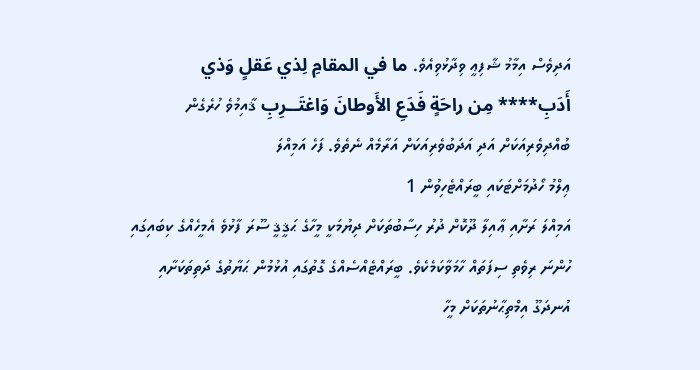އަދިވެސް އިމާމު ޝާފިޢީ ވިދާޅުވިއެވެ. ما في المقامِ لِذي عَقلٍ وَذي أَدَبِ**** مِن راحَةٍ فَدَعِ الأَوطانَ وَاغتَــرِبِ ޤާއިމުވެ ހުރެގެން ބުއްދިވެރިއަކަށް އަދި އަދަބުވެރިއަކަށް އަރާމެއް ނެތެވެ. ފަހެ އަމިއްލަ
ޢިލްމު ހޯދުމަށްޓަކައި ބީރައްޓެހިވުން 1
އަމިއްލަ ރަށާއި ޢާއިލާ ދޫކޮށް ދުރު ހިސާބުތަކަށް ދިޔުމަކީ މީހާގެ ޙަޤީޤީ ސޫރަ ފާޅުވެ އެމީހެއްގެ ކިބައިގައި ހުންނަ ރިވެތި ސިފަތައް ހާމަވާކަމެކެވެ. ބީރައްޓެއްސެއްގެ ގޮތުގައި އުޅުމުން ޙަޔާތުގެ ދަތިތަކަށާއި އުނދަގޫ އިމްތިޙާނުތަކަށް މީހާ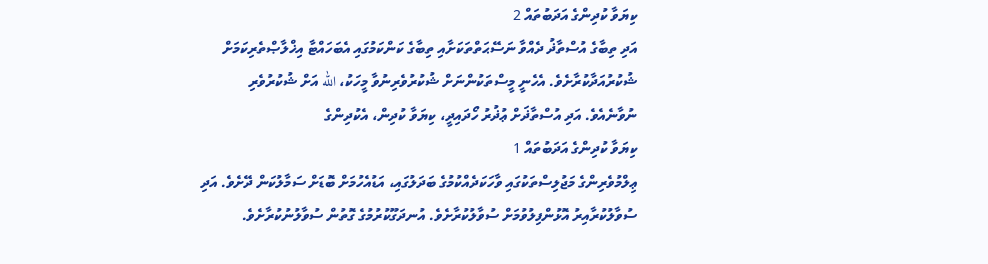ކިޔަވާ ކުދިންގެ އަދަބުތައް 2
އަދި ތިބާގެ އުސްތާޛު ދެއްވާ ނަސޭޙަތްތަކަށާއި ތިބާގެ ކަންކަމުގައި އެބަހައްޓާ އިޚްލާޞްތެރިކަމަށް ޝުކުރުއަދާކުރާށެވެ. އެހެނީ މީސްތަކުންނަށް ޝުކުރުވެރިނުވާ މީހަކު، الله އަށް ޝުކުރުވެރި ނުވާނެއެވެ. އަދި އުސްތާޛަށް ޢުޛުރު ހޯދައިދީ، ކިޔަވާ ކުދިން، އެކުދިންގެ
ކިޔަވާ ކުދިންގެ އަދަބުތައް 1
ޢިލްމުވެރިންގެ މަޖުލިސްތަކުގައި ވާހަކަދެއްކުމުގެ ބަދަލުގައި، އަޑުއެހުމަށް ބޮޑަށް ސަމާލުކަން ދޭށެވެ. އަދި ސުވާލުކުރާއިރު އޮޅުންފިލުވުމަށް ސުވާލުކުރާށެވެ. އުނދަގޫކުރުމުގެ ގޮތުން ސުވާލުނުކުރާށެވެ.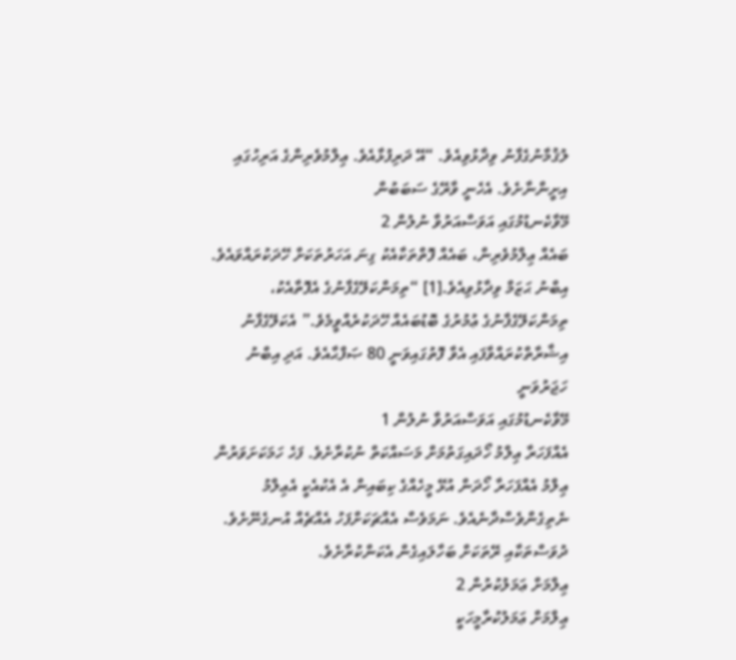ލުޤުމާނުގެފާނު ވިދާޅުވިއެވެ. “އޭ ދަރިފުޅާއެވެ. ޢިލްމުވެރިންގެ އަރިހުގައި އިށީންނާށެވެ. އެހެނީ ވާރޭގެ ސަބަބުން
މޭވާކެނޑުމުގައި އަވަސްއަރުވާ ނުލުން 2
ބައެއް ޢިލްމުވެރިން، ބައެއް ފޮތްތަކާއެކު ގިނަ އަހަރުތަކަށް ހޭދަކުރައްވައެވެ. އިބްނު ޙަޒަމް ވިދާޅުވިއެވެ.[1] “ތިމަންކަލޭގެފާނުގެ އެފޮތާއެކު، ތިމަންކަލޭގެފާނުގެ ޢުމުރުގެ ބޮޑުބައެއް ހޭދަކުރެއްވީމެވެ.” އެކަލޭގެފާނު އިޝާރާތްކުރައްވާފައި އެވާ ފޮތުގައިވަނީ 80 ޞަފްޙާއެވެ. އަދި އިބްނު ހަޖަރުވަނީ
މޭވާކެނޑުމުގައި އަވަސްއަރުވާ ނުލުން 1
އެއްފަހަރާ ޢިލްމު ހޯދައިގަތުމަށް މަސައްކަތް ނުކުރާށެވެ. ފަހެ ހަމަކަށަވަރުން ޢިލްމު އެއްފަހަރާ ހޯދަން އުޅޭ މީހެއްގެ ކިބައިން އެ އެކުއެކީ އެޢިލްމު ނެތިގެންވެސްދާނެއެވެ. ނަމަވެސް އެއްޗަކަށްފަހު އެއްޗެއް އުނގެނޭށެވެ. ދުވަސްތަކާއި ރޭތަކަށް ބަހާލައިގެން އެކަންކުރާށެވެ.
ޢިލްމަށް ޢަމަލުކުރުން 2
ޢިލްމަށް ޢަމަލުކުރާމީހަކީ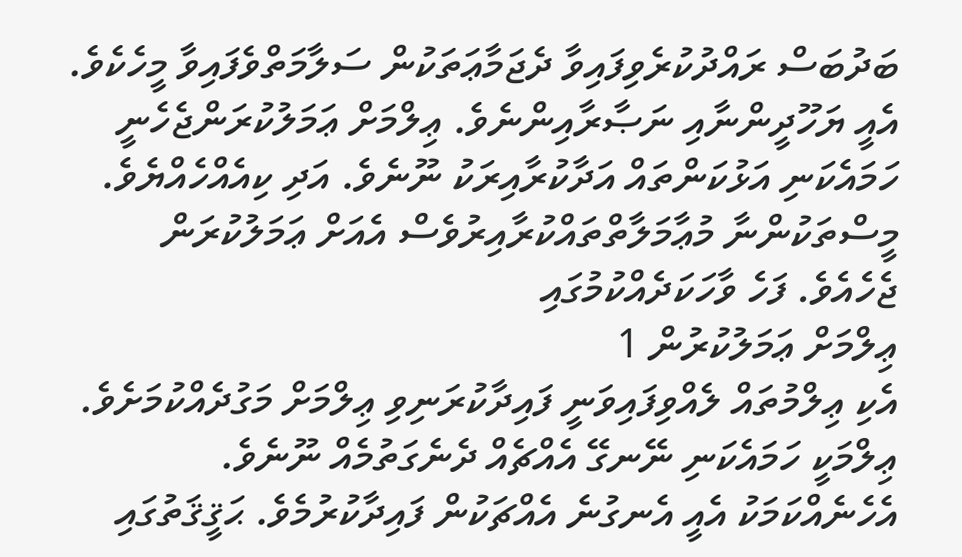ބަދުބަސް ރައްދުކުރެވިފައިވާ ދެޖަމާޢަތަކުން ސަލާމަތްވެފައިވާ މީހެކެވެ. އެއީ ޔަހޫދީންނާއި ނަޞާރާއިންނެވެ. ޢިލްމަށް ޢަމަލުކުރަންޖެހެނީ ހަމައެކަނި އަޅުކަންތައް އަދާކުރާއިރަކު ނޫނެވެ. އަދި ކިއެއްހެއްޔެވެ. މީސްތަކުންނާ މުޢާމަލާތްތައްކުރާއިރުވެސް އެއަށް ޢަމަލުކުރަން ޖެހެއެވެ. ފަހެ ވާހަކަދެއްކުމުގައި
ޢިލްމަށް ޢަމަލުކުރުން 1
އެކި ޢިލްމުތައް ލެއްވިފައިވަނީ ފައިދާކުރަނިވި ޢިލްމަށް މަގުދެއްކުމަށެވެ. ޢިލްމަކީ ހަމައެކަނި ނޭނގޭ އެއްޗެއް ދެނެގަތުމެއް ނޫނެވެ. އެހެނެއްކަމަކު އެއީ އެނގުނެ އެއްޗަކުން ފައިދާކުރުމެވެ. ޙަޤީޤަތުގައި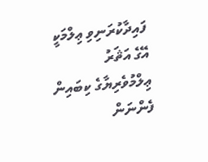ފައިދާކުރަނިވި ޢިލްމަކީ އޭގެ އަޘަރު ޢިލްމުވެރިޔާގެ ކިބައިން ފެންނަން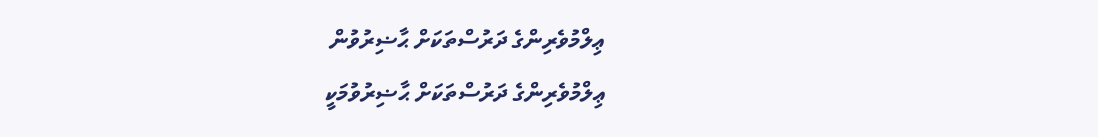ޢިލްމުވެރިންގެ ދަރުސްތަކަށް ޙާޟިރުވުން
ޢިލްމުވެރިންގެ ދަރުސްތަކަށް ޙާޟިރުވުމަކީ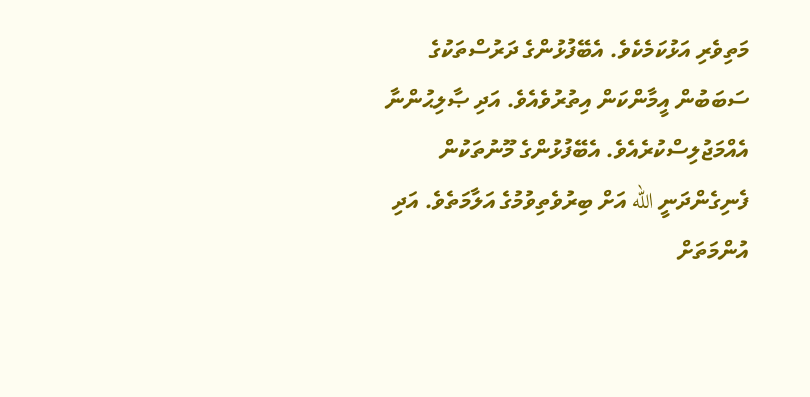މަތިވެރި އަޅުކަމެކެވެ. އެބޭފުޅުންގެ ދަރުސްތަކުގެ ސަބަބުން އީމާންކަން އިތުރުވެއެވެ. އަދި ޞާލިޙުންނާ އެއްމަޖުލިސްކުރެއެވެ. އެބޭފުޅުންގެ މޫނުތަކުން ފެނިގެންދަނީ الله އަށް ބިރުވެތިވުމުގެ އަލާމަތެވެ. އަދި އުންމަތަށް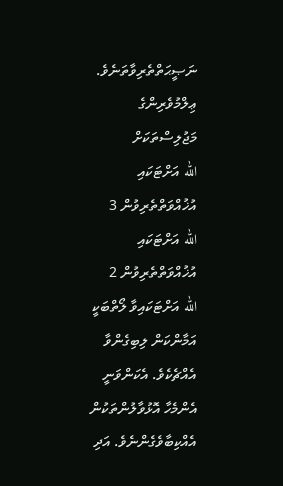ނަޞީޙަތްތެރިވާތަނެވެ. ޢިލްމުވެރިންގެ މަޖުލިސްތަކަށް
الله އަށްޓަކައި އުޚުއްވަތްތެރިވުން 3
الله އަށްޓަކައި އުޚުއްވަތްތެރިވުން 2
الله އަށްޓަކައިވާ ލޯތްބަކީ އަމާންކަން ލިބިގެންވާ އެއްޗެކެވެ. އެކަންވަނީ އެންމެހާ އޮޅުވާލުންތަކުން އެއްކިބާވެގެންނެވެ. އަދި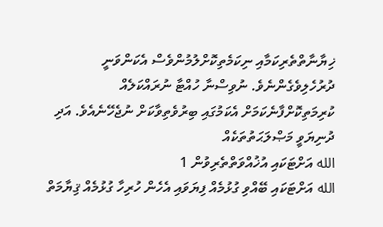ޚިޔާނާތްތެރިކަމާއި ނިކަމެތިކޮށްލުމުންވެސް އެކަންވަނީ ދުރުހެލިވެގެންނެވެ. ނުވިސްނާ ހުއްޓާ ނުރައްކަލެއް ކުރިމަތިކޮށްފާނެކަމަށް އެކަމުގައި ބިރުވެތިވާކަށް ނުޖެހޭނެއެވެ. އަދި ދުނިޔަވީ މަޞްލަޙަތުތަކެއް
الله އަށްޓަކައި އުޚުއްވަތްތެރިވުން 1
الله އަށްޓަކައި ބޭއްވި ގުޅުމެއް ފިޔަވައި އެހެން ހުރިހާ ގުޅުމެއް ޤިޔާމަތް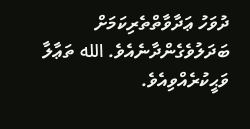ދުވަހު ޢަދާވާތްތެރިކަމަށް ބަދަލުވެގެންދާނެއެވެ. الله ތަޢާލާ ވަޙީކުރެއްވިއެވެ.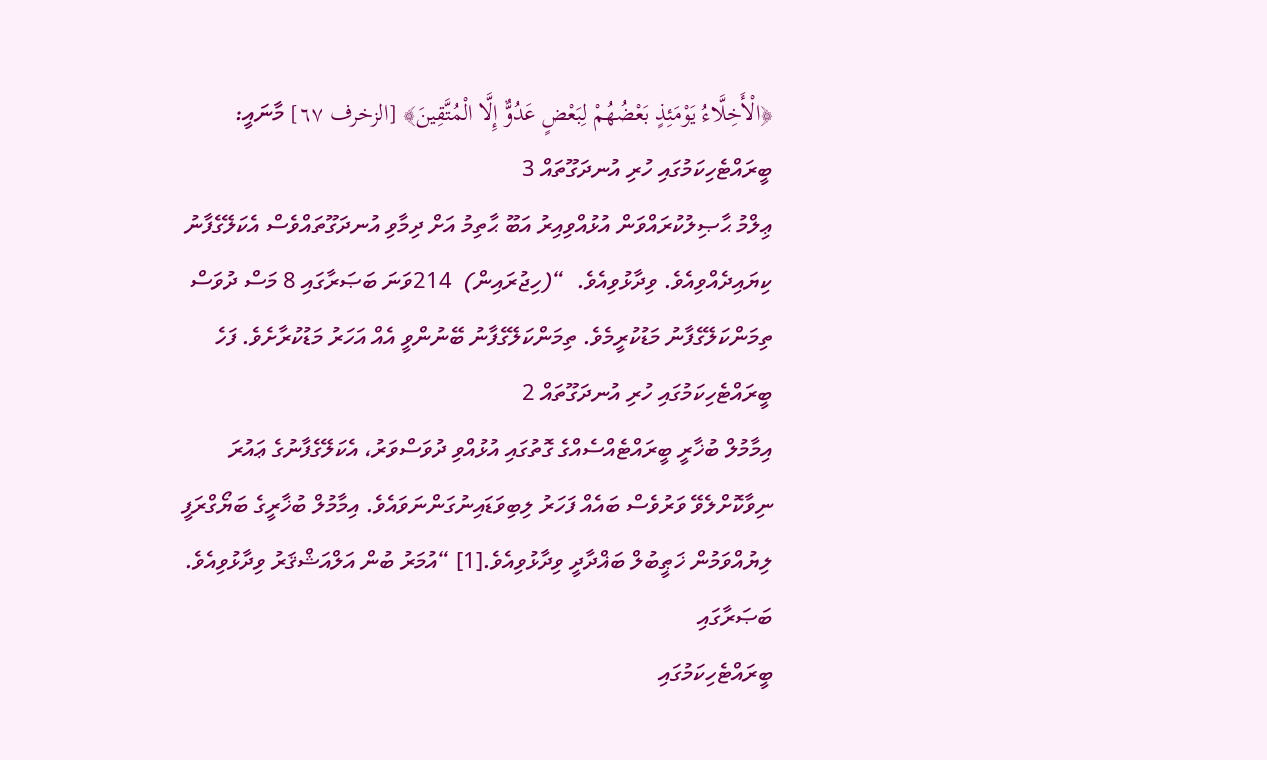﴿الْأَخِلَّاءُ يَوْمَئِذٍ بَعْضُهُمْ لِبَعْضٍ عَدُوٌّ إِلَّا الْمُتَّقِينَ﴾ [الزخرف ٦٧] މާނައީ:
ބީރައްޓެހިކަމުގައި ހުރި އުނދަގޫތައް 3
ޢިލްމު ޙާޞިލުކުރައްވަން އުޅުއްވިއިރު އަބޫ ޙާތިމު އަށް ދިމާވި އުނދަގޫތައްވެސް އެކަލޭގެފާނު ކިޔައިދެއްވިއެވެ. ވިދާޅުވިއެވެ.  “(ހިޖުރައިން)  214ވަނަ ބަޞަރާގައި 8 މަސް ދުވަސް ތިމަންކަލޭގެފާނު މަޑުކުރީމެވެ. ތިމަންކަލޭގެފާނު ބޭނުންވީ އެއް އަހަރު މަޑުކުރާށެވެ. ފަހެ
ބީރައްޓެހިކަމުގައި ހުރި އުނދަގޫތައް 2
އިމާމުލް ބުޚާރީ ބީރައްޓެއްސެއްގެ ގޮތުގައި އުޅުއްވި ދުވަސްވަރު، އެކަލޭގެފާނުގެ ޢައުރަ ނިވާކޮށްލެވޭ ވަރުވެސް ބައެއް ފަހަރު ލިބިވަޑައިނުގަންނަވައެވެ. އިމާމުލް ބުޚާރީގެ ބަޔޯގްރަފީ ލިޔުއްވަމުން ޚަޠީބުލް ބަޣްދާދީ ވިދާޅުވިއެވެ.[1] “އުމަރު ބުން އަލްއަޝްޤަރު ވިދާޅުވިއެވެ. ބަޞަރާގައި
ބީރައްޓެހިކަމުގައި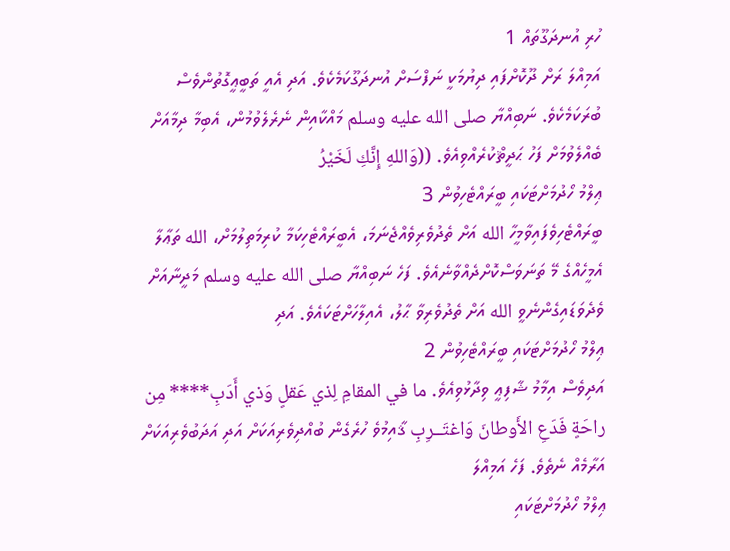ހުރި އުނދަގޫތައް 1
އަމިއްލަ ރަށް ދޫކޮށްފައި ދިޔުމަކީ ނަފްސަށް އުނދަގޫކަމެކެވެ. އަދި އެއީ ތަބީޢީގޮތުންވެސް ބުރަކަމެކެވެ. ނަބިއްޔާ صلى الله عليه وسلم މައްކާއިން ނެރެލެވުމުން، އެބިމާ ދިމާއަށް ބެއްލެވުމަށް ފަހު ޙަދީޘްކުރެއްވިއެވެ. ((وَاللهِ إِنَّكِ لَخَيْرُ
ޢިލްމު ހޯދުމަށްޓަކައި ބީރައްޓެހިވުން 3
ބީރައްޓެހިވެފައިވާމީހާ الله އަށް ތެދުވެރިވެއްޖެނަމަ، އެބީރައްޓެހިކަމާ ކުރިމަތިލުމަށް، الله ތަޢާލާ އެމީހެއްގެ މޭ ތަނަވަސްކޮށްދެއްވާނެއެވެ. ފަހެ ނަބިއްޔާ صلى الله عليه وسلم މަދީނާއަށް ވެދެވަޑައިގެންނެވީ الله އަށް ތެދުވެރިވާ ޙާލު، އެއިލާހަށްޓަކައެވެ. އަދި
ޢިލްމު ހޯދުމަށްޓަކައި ބީރައްޓެހިވުން 2
އަދިވެސް އިމާމު ޝާފިޢީ ވިދާޅުވިއެވެ. ما في المقامِ لِذي عَقلٍ وَذي أَدَبِ**** مِن راحَةٍ فَدَعِ الأَوطانَ وَاغتَــرِبِ ޤާއިމުވެ ހުރެގެން ބުއްދިވެރިއަކަށް އަދި އަދަބުވެރިއަކަށް އަރާމެއް ނެތެވެ. ފަހެ އަމިއްލަ
ޢިލްމު ހޯދުމަށްޓަކައި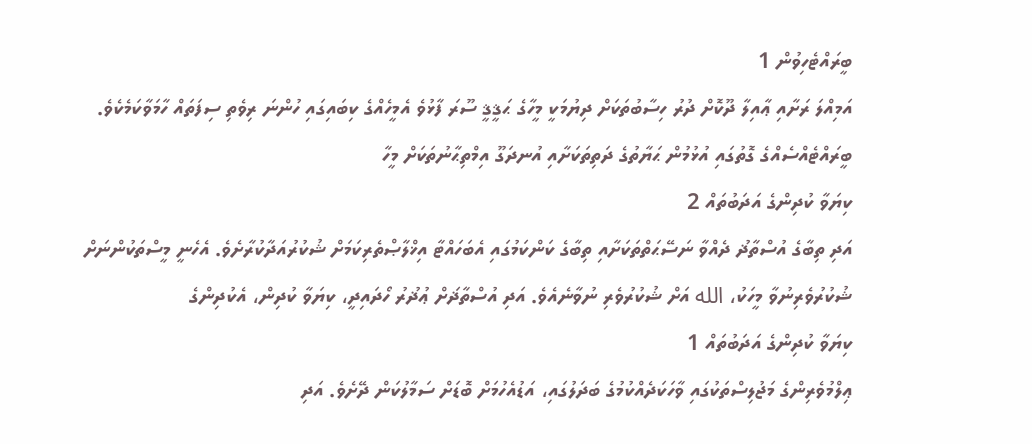ބީރައްޓެހިވުން 1
އަމިއްލަ ރަށާއި ޢާއިލާ ދޫކޮށް ދުރު ހިސާބުތަކަށް ދިޔުމަކީ މީހާގެ ޙަޤީޤީ ސޫރަ ފާޅުވެ އެމީހެއްގެ ކިބައިގައި ހުންނަ ރިވެތި ސިފަތައް ހާމަވާކަމެކެވެ. ބީރައްޓެއްސެއްގެ ގޮތުގައި އުޅުމުން ޙަޔާތުގެ ދަތިތަކަށާއި އުނދަގޫ އިމްތިޙާނުތަކަށް މީހާ
ކިޔަވާ ކުދިންގެ އަދަބުތައް 2
އަދި ތިބާގެ އުސްތާޛު ދެއްވާ ނަސޭޙަތްތަކަށާއި ތިބާގެ ކަންކަމުގައި އެބަހައްޓާ އިޚްލާޞްތެރިކަމަށް ޝުކުރުއަދާކުރާށެވެ. އެހެނީ މީސްތަކުންނަށް ޝުކުރުވެރިނުވާ މީހަކު، الله އަށް ޝުކުރުވެރި ނުވާނެއެވެ. އަދި އުސްތާޛަށް ޢުޛުރު ހޯދައިދީ، ކިޔަވާ ކުދިން، އެކުދިންގެ
ކިޔަވާ ކުދިންގެ އަދަބުތައް 1
ޢިލްމުވެރިންގެ މަޖުލިސްތަކުގައި ވާހަކަދެއްކުމުގެ ބަދަލުގައި، އަޑުއެހުމަށް ބޮޑަށް ސަމާލުކަން ދޭށެވެ. އަދި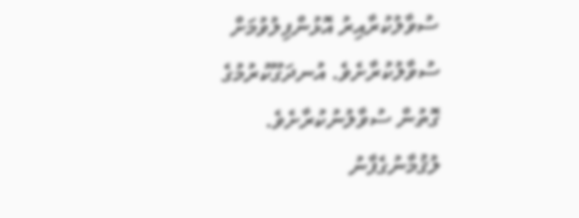ސުވާލުކުރާއިރު އޮޅުންފިލުވުމަށް ސުވާލުކުރާށެވެ. އުނދަގޫކުރުމުގެ ގޮތުން ސުވާލުނުކުރާށެވެ. ލުޤުމާނުގެފާނު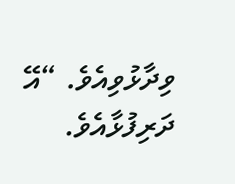ވިދާޅުވިއެވެ. “އޭ ދަރިފުޅާއެވެ.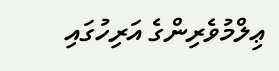ޢިލްމުވެރިންގެ އަރިހުގައި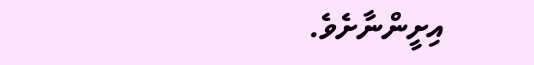އިށީންނާށެވެ.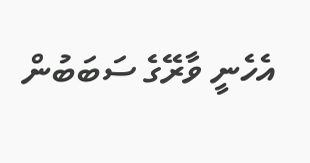އެހެނީ ވާރޭގެ ސަބަބުން